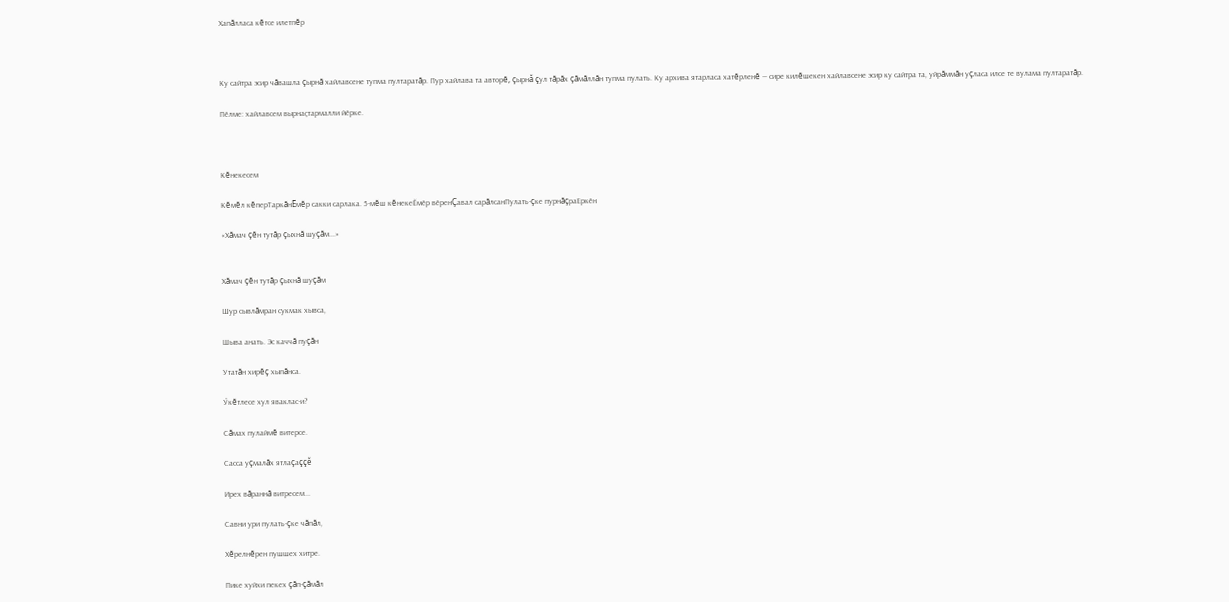Хапăлласа кĕтсе илетпĕр



Ку сайтра эсир чăвашла çырнă хайлавсене тупма пултаратăр. Пур хайлава та авторĕ, çырнă çул тăрăх çăмăллăн тупма пулать. Ку архива ятарласа хатĕрленĕ — сире килĕшекен хайлавсене эсир ку сайтра та, уйрăммăн уçласа илсе те вулама пултаратăр.

Пӗлме: хайлавсем вырнаҫтармалли йӗрке.



Кĕнекесем

Кĕмĕл кĕперТаркăнĔмĕр сакки сарлака. 5-мĕш кĕнекеӖмӗр вӗренÇавал сарăлсанПулать-çке пурнăçраЕркӗн

«Хăмач çĕн тутăр çыхнă шуçăм...»


Хăмач çĕн тутăр çыхнă шуçăм

Шур сывлăмран сукмак хывса,

Шыва анать. Эс каччă пуçăн

Утатăн хирĕç хыпăнса.

Ӳкĕтлесе хул яваклас-и?

Сăмах пулаймĕ витерсе.

Сасса уçмалăх ятлаçаççĕ

Ирех вăраннă витресем...

Савни ури пулать-çке чăпăл,

Хĕрелнĕрен пушшех хитре.

Пике хуйхи пекех çăп-çăмăл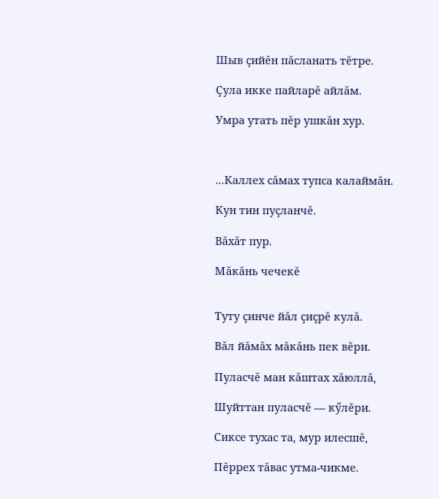Шыв çийĕн пăсланать тĕтре.

Çула икке пайларĕ айлăм.

Умра утать пĕр ушкăн хур.



...Каллех сăмах тупса калаймăн.

Кун тин пуçланчĕ.

Вăхăт пур.

Мăкăнь чечекĕ


Туту çинче йăл çиçрĕ кулă.

Вăл йăмăх мăкăнь пек вĕри.

Пуласчĕ ман кăштах хăюллă,

Шуйттан пуласчĕ — кӳлĕри.

Сиксе тухас та, мур илесшĕ,

Пĕррех тăвас утма-чикме.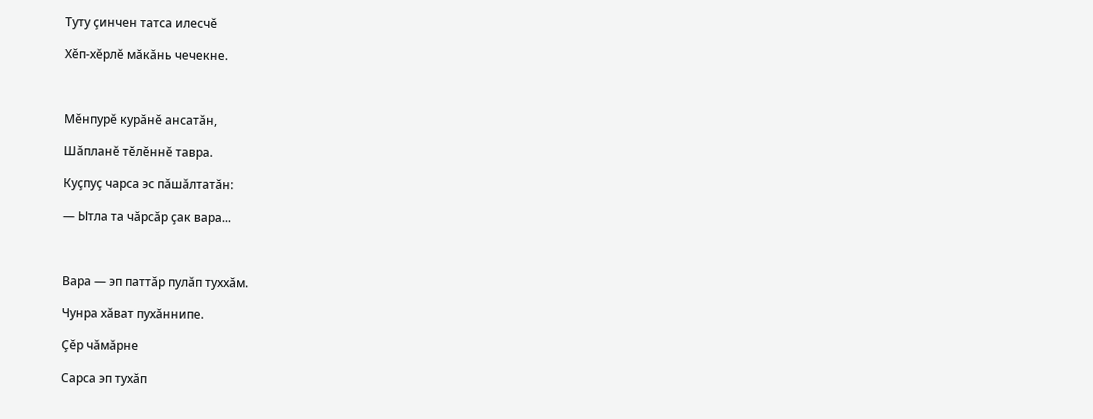Туту çинчен татса илесчĕ

Хĕп-хĕрлĕ мăкăнь чечекне.



Мĕнпурĕ курăнĕ ансатăн,

Шăпланĕ тĕлĕннĕ тавра.

Куçпуç чарса эс пăшăлтатăн:

— Ытла та чăрсăр çак вара...



Вара — эп паттăр пулăп туххăм.

Чунра хăват пухăннипе.

Çĕр чăмăрне

Сарса эп тухăп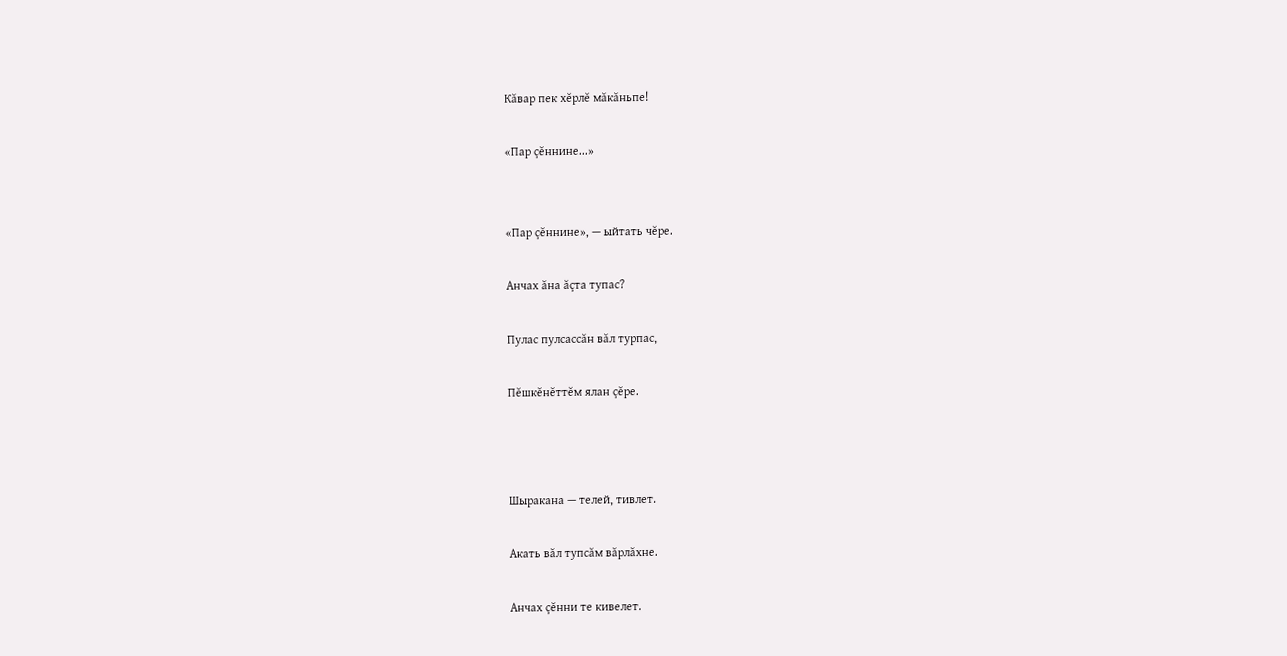Кăвар пек хĕрлĕ мăкăньпе!

«Пар çĕннине...»


«Пар çĕннине», — ыйтать чĕре.

Анчах ăна ăçта тупас?

Пулас пулсассăн вăл турпас,

Пĕшкĕнĕттĕм ялан çĕре.



Шыракана — телей, тивлет.

Акать вăл тупсăм вăрлăхне.

Анчах çĕнни те кивелет.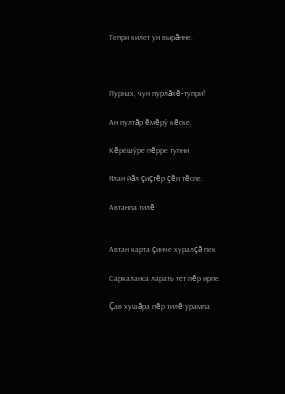Тепри килет ун вырăнне.



Пурнах, чун пурлăхĕ-тупри!

Ан пултăр ĕмĕрӳ кĕске.

Кĕрешӳре пĕрре тупни

Ялан йăл çиçтĕр çĕн тĕспе.

Автанпа тилĕ


Автан карта çинче хуралçă пек

Саркаланса ларать тет пĕр ирпе.

Çав хушăра пĕр тилĕ урампа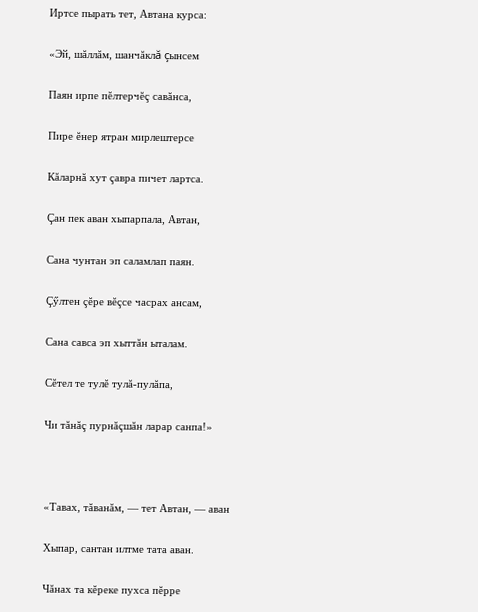Иртсе пырать тет, Автана курса:

«Эй, шăллăм, шанчăклă çынсем

Паян ирпе пĕлтерчĕç савăнса,

Пире ĕнер ятран мирлештерсе

Кăларнă хут çавра пичет лартса.

Çан пек аван хыпарпала, Автан,

Сана чунтан эп саламлап паян.

Çӳлтен çĕре вĕçсе часрах ансам,

Сана савса эп хыттăн ыталам.

Сĕтел те тулĕ тулă-пулăпа,

Чи тăнăç пурнăçшăн ларар санпа!»



«Тавах, тăванăм, — тет Автан, — аван

Хыпар, сантан илтме тата аван.

Чăнах та кĕреке пухса пĕрре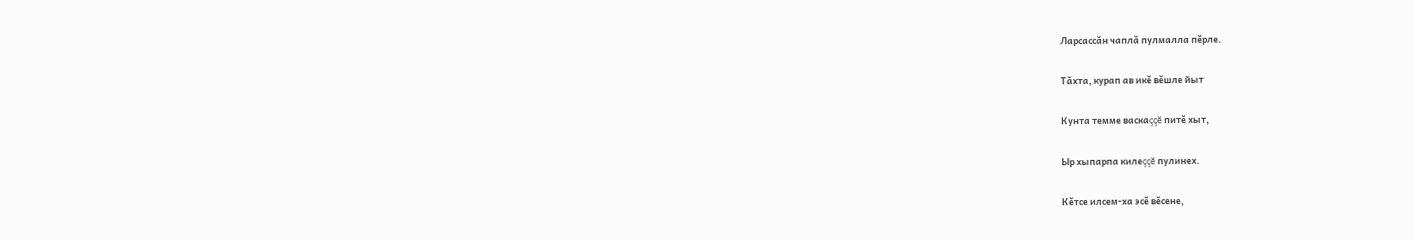Ларсассăн чаплă пулмалла пĕрле.

Тăхта, курап ав икĕ вĕшле йыт

Кунта темме васкаççĕ питĕ хыт,

Ыр хыпарпа килеççĕ пулинех.

Кĕтсе илсем-ха эсĕ вĕсене,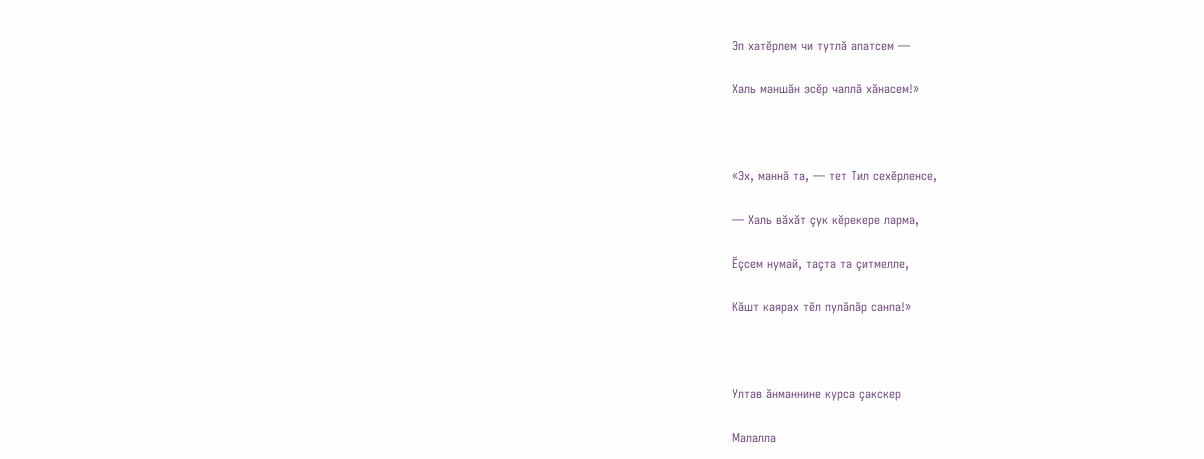Эп хатĕрлем чи тутлă апатсем —

Халь маншăн эсĕр чаплă хăнасем!»



«Эх, маннă та, — тет Тил сехĕрленсе,

— Халь вăхăт çук кĕрекере ларма,

Ĕçсем нумай, таçта та çитмелле,

Кăшт каярах тĕл пулăпăр санпа!»



Ултав ăнманнине курса çакскер

Малалла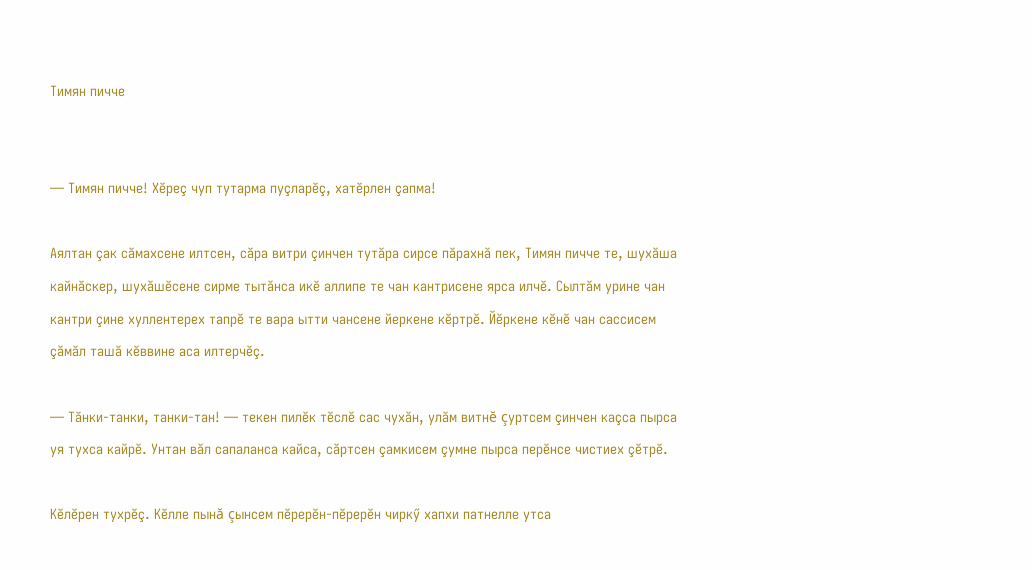Тимян пичче


— Тимян пичче! Хĕреç чуп тутарма пуçларĕç, хатĕрлен çапма!

Аялтан çак сăмахсене илтсен, сăра витри çинчен тутăра сирсе пăрахнă пек, Тимян пичче те, шухăша кайнăскер, шухăшĕсене сирме тытăнса икĕ аллипе те чан кантрисене ярса илчĕ. Сылтăм урине чан кантри çине хуллентерех тапрĕ те вара ытти чансене йеркене кĕртрĕ. Йĕркене кĕнĕ чан сассисем çăмăл ташă кĕввине аса илтерчĕç.

— Тăнки-танки, танки-тан! — текен пилĕк тĕслĕ сас чухăн, улăм витнĕ çуртсем çинчен каçса пырса уя тухса кайрĕ. Унтан вăл сапаланса кайса, сăртсен çамкисем çумне пырса перĕнсе чистиех çĕтрĕ.

Кĕлĕрен тухрĕç. Кĕлле пынă çынсем пĕрерĕн-пĕрерĕн чиркӳ хапхи патнелле утса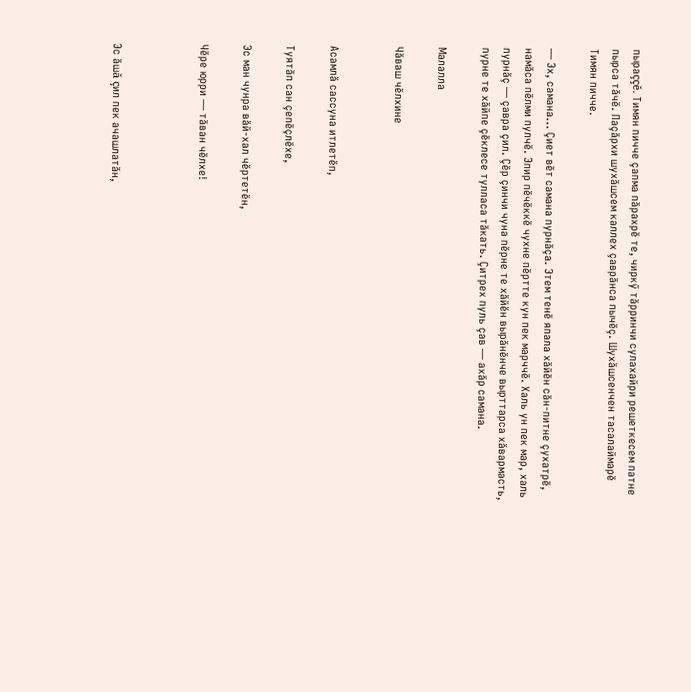пыраççĕ. Тимян пичче çапма пăрахрĕ те, чиркӳ тăрринчи сулахайри решеткесем патне пырса тăчĕ. Паçăрхи шухăшсем каллех çаврăнса пычĕç. Шухăшсенчен тасалаймарĕ Тимян пичче.

— Эх, самана... Çиет вĕт самана пурнăçа. Этем тенĕ япала хăйĕн сăн-питне çухатрĕ, намăса пĕлми пулчĕ. Эпир пĕчĕккĕ чухне пĕртте кун пек марччĕ. Халь ун пек мар, халь пурнăç — çавра çил. Çĕр çинчи чуна пĕрне те хăйĕн вырăнĕнче вырттарса хăвармасть, пурне те хăйпе çĕклесе тулласа тăкать. Çитрех пуль çав — ахăр самана.

Малалла

Чăваш чĕлхине


Асамлă сассуна итлетĕп,

Туятăп сан çепĕçлĕхе,

Эс ман чунра вăй-хал чĕртетĕн,

Чĕре юрри — тăван чĕлхе!



Эс ăшă çил пек ачашлатăн,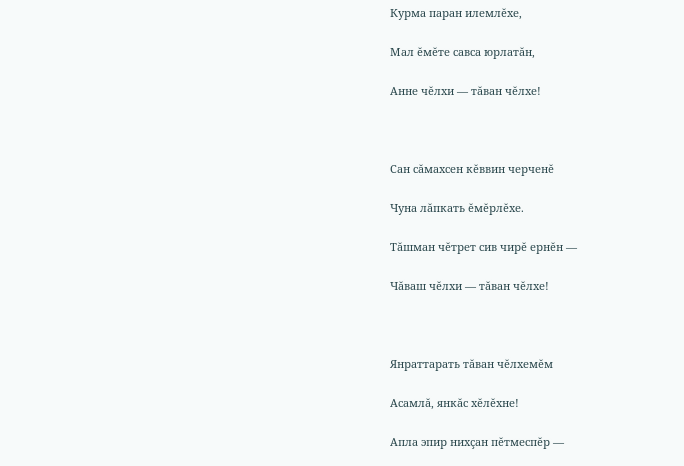Курма паран илемлĕхе,

Мал ĕмĕте савса юрлатăн,

Анне чĕлхи — тăван чĕлхе!



Сан сăмахсен кĕввин черченĕ

Чуна лăпкать ĕмĕрлĕхе.

Тăшман чĕтрет сив чирĕ ернĕн —

Чăваш чĕлхи — тăван чĕлхе!



Янраттарать тăван чĕлхемĕм

Асамлă, янкăс хĕлĕхне!

Апла эпир нихçан пĕтмеспĕр —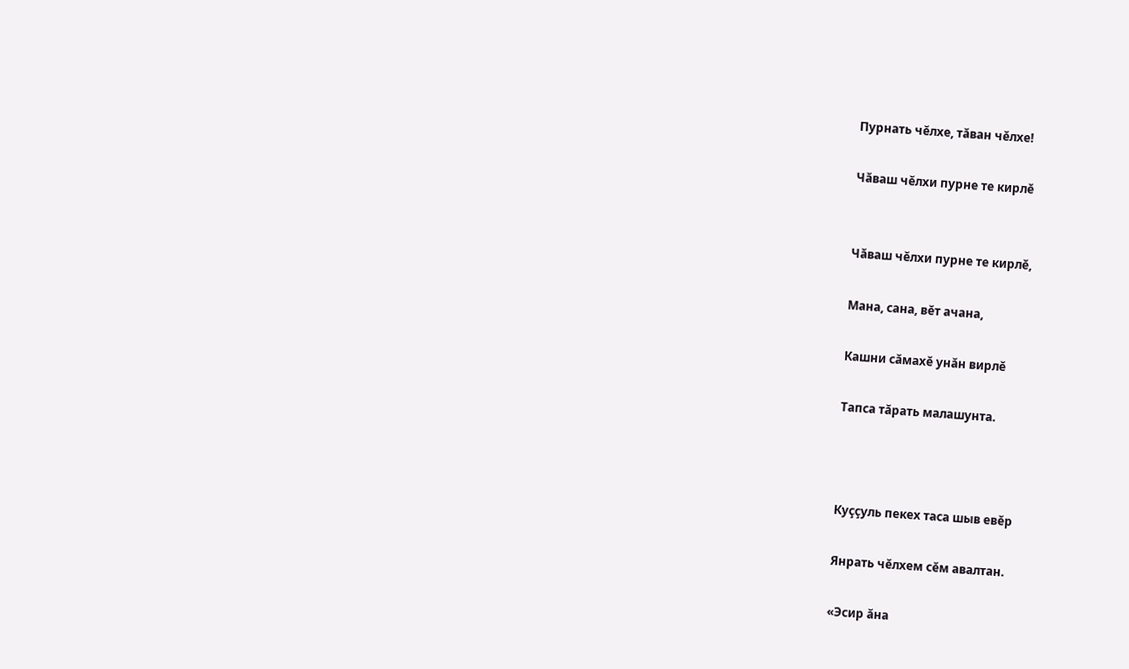Пурнать чĕлхе, тăван чĕлхе!

Чăваш чĕлхи пурне те кирлĕ


Чăваш чĕлхи пурне те кирлĕ,

Мана, сана, вĕт ачана,

Кашни сăмахĕ унăн вирлĕ

Тапса тăрать малашунта.



Куççуль пекех таса шыв евĕр

Янрать чĕлхем сĕм авалтан.

«Эсир ăна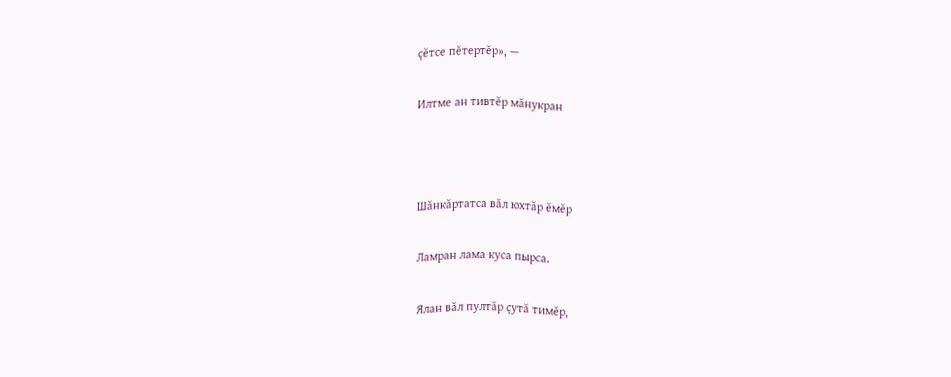çĕтсе пĕтертĕр», —

Илтме ан тивтĕр мăнукран



Шăнкăртатса вăл юхтăр ĕмĕр

Ламран лама куса пырса.

Ялан вăл пултăр çутă тимĕр,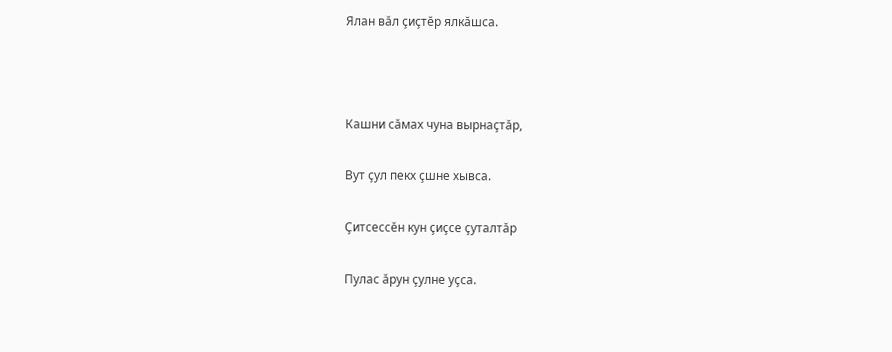Ялан вăл çиçтĕр ялкăшса.



Кашни сăмах чуна вырнаçтăр,

Вут çул пекх çшне хывса.

Çитсессĕн кун çиçсе çуталтăр

Пулас ăрун çулне уçса.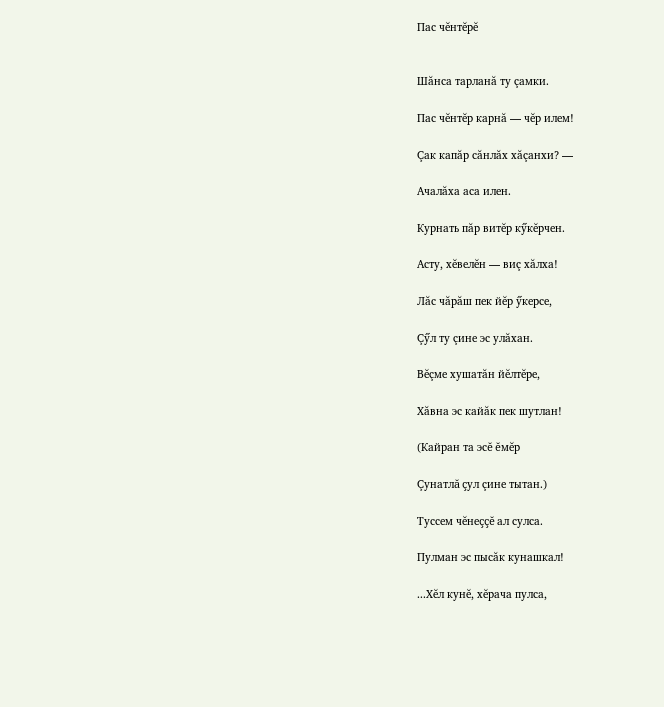Пас чĕнтĕрĕ


Шăнса тарланă ту çамки.

Пас чĕнтĕр карнă — чĕр илем!

Çак капăр сăнлăх хăçанхи? —

Ачалăха аса илен.

Курнать пăр витĕр кӳкĕрчен.

Асту, хĕвелĕн — виç хăлха!

Лăс чăрăш пек йĕр ӳкерсе,

Çӳл ту çине эс улăхан.

Вĕçме хушатăн йĕлтĕре,

Хăвна эс кайăк пек шутлан!

(Кайран та эсĕ ĕмĕр

Çунатлă çул çине тытан.)

Туссем чĕнеççĕ ал сулса.

Пулман эс пысăк кунашкал!

...Хĕл кунĕ, хĕрача пулса,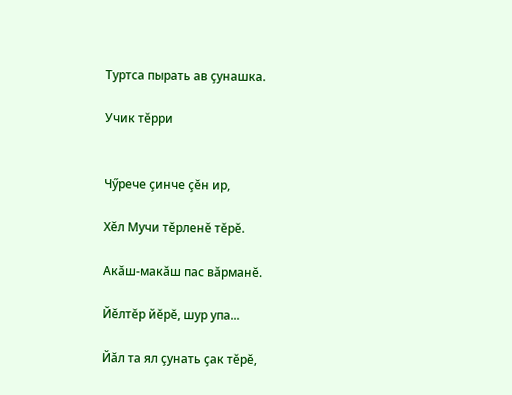Туртса пырать ав çунашка.

Учик тĕрри


Чӳрече çинче çĕн ир,

Хĕл Мучи тĕрленĕ тĕрĕ.

Акăш-макăш пас вăрманĕ.

Йĕлтĕр йĕрĕ, шур упа...

Йăл та ял çунать çак тĕрĕ,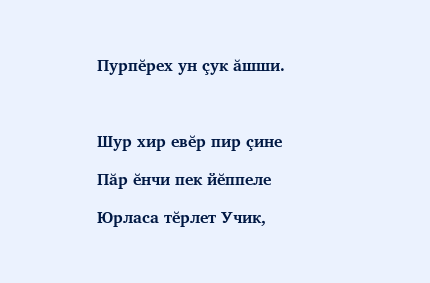Пурпĕрех ун çук ăшши.



Шур хир евĕр пир çине

Пăр ĕнчи пек йĕппеле

Юрласа тĕрлет Учик,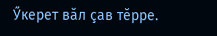Ӳкерет вăл çав тĕрре.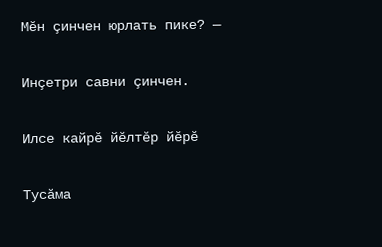Мĕн çинчен юрлать пике? —

Инçетри савни çинчен.

Илсе кайрĕ йĕлтĕр йĕрĕ

Тусăма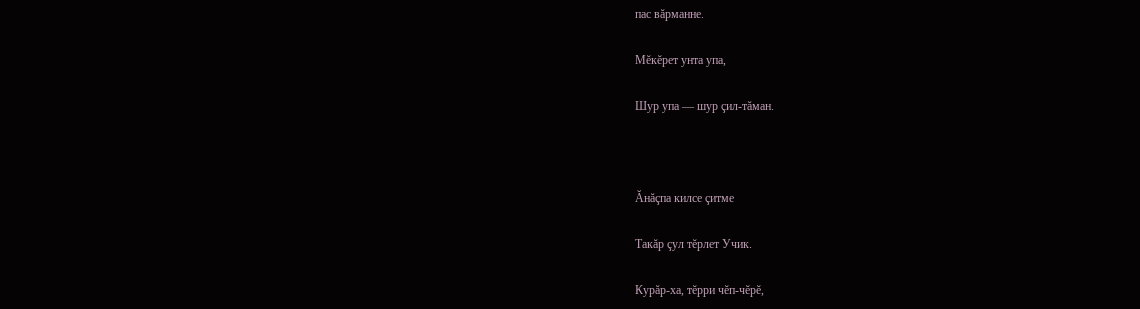пас вăрманне.

Мĕкĕрет унта упа,

Шур упа — шур çил-тăман.



Ăнăçпа килсе çитме

Такăр çул тĕрлет Учик.

Курăр-ха, тĕрри чĕп-чĕрĕ,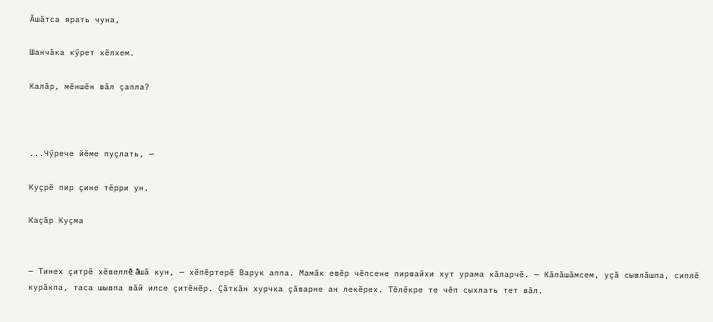Ăшăтса ярать чуна,

Шанчăка кӳрет хĕлхем.

Калăр, мĕншĕн вăл çапла?



...Чӳрече йĕме пуçлать, —

Куçрĕ пир çине тĕрри ун.

Каçăр Куçма


— Тинех çитрĕ хĕвеллĕ ăшă кун, — хĕпĕртерĕ Варук аппа. Мамăк евĕр чĕпсене пирвайхи хут урама кăларчĕ. — Кăпăшăмсем, уçă сывлăшпа, сиплĕ курăкпа, таса шывпа вăй илсе çитĕнĕр. Çăткăн хурчка çăварне ан лекĕрех. Тĕлĕкре те чĕп сыхлать тет вăл.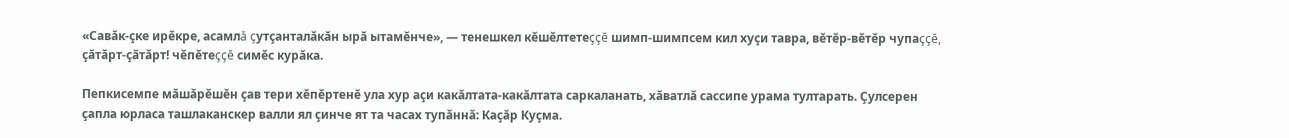«Савăк-çке ирĕкре, асамлă çутçанталăкăн ырă ытамĕнче», — тенешкел кĕшĕлтетеççĕ шимп-шимпсем кил хуçи тавра, вĕтĕр-вĕтĕр чупаççĕ, çăтăрт-çăтăрт! чĕпĕтеççĕ симĕс курăка.

Пепкисемпе мăшăрĕшĕн çав тери хĕпĕртенĕ ула хур аçи какăлтата-какăлтата саркаланать, хăватлă сассипе урама тултарать. Çулсерен çапла юрласа ташлаканскер валли ял çинче ят та часах тупăннă: Каçăр Куçма.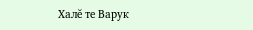Халĕ те Варук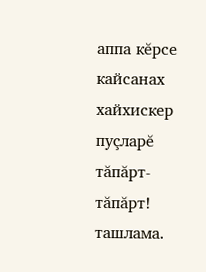аппа кĕрсе кайсанах хайхискер пуçларĕ тăпăрт-тăпăрт! ташлама.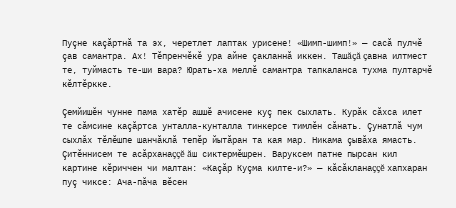Пуçне каçăртнă та эх, черетлет лаптак урисене! «Шимп-шимп!» — сасă пулчĕ çав самантра. Ах! Тĕпренчĕкĕ ура айне çакланнă иккен. Ташăçă çавна илтмест те, туймасть те-ши вара? Юрать-ха меллĕ самантра тапкаланса тухма пултарчĕ кĕлтĕркке.

Çемйишĕн чунне пама хатĕр ашшĕ ачисене куç пек сыхлать. Курăк сăхса илет те сăмсине каçăртса унталла-кунталла тинкерсе тимлĕн сăнать. Çунатлă чум сыхлăх тĕлĕшпе шанчăклă тепĕр йытăран та кая мар. Никама çывăха ямасть. Çитĕннисем те асăрханаççĕ ăш сиктермĕшрен. Варуксем патне пырсан кил картине кĕриччен чи малтан: «Каçăр Куçма килте-и?» — кăсăкланаççĕ хапхаран пуç чиксе: Ача-пăча вĕсен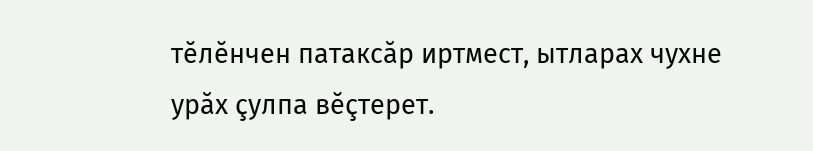тĕлĕнчен патаксăр иртмест, ытларах чухне урăх çулпа вĕçтерет.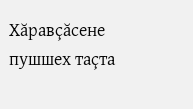Хăравçăсене пушшех таçта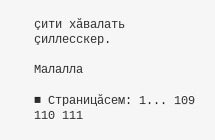çити хăвалать çиллесскер.

Малалла

■ Страницăсем: 1... 109 110 111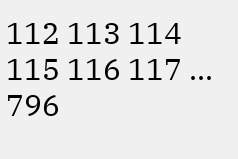112 113 114 115 116 117 ... 796